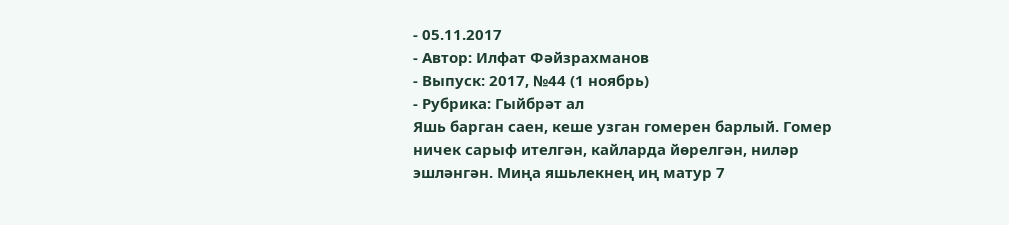- 05.11.2017
- Автор: Илфат Фәйзрахманов
- Выпуск: 2017, №44 (1 ноябрь)
- Рубрика: Гыйбрәт ал
Яшь барган саен, кеше узган гомерен барлый. Гомер ничек сарыф ителгән, кайларда йөрелгән, ниләр эшләнгән. Миңа яшьлекнең иң матур 7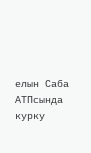елын Саба АТПсында курку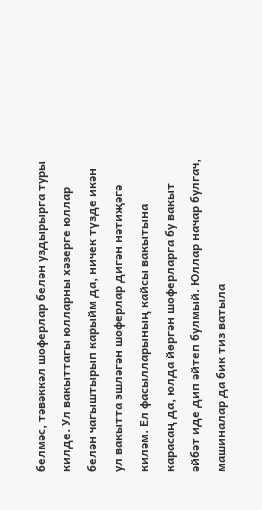белмәс, тәвәккәл шоферлар белән уздырырга туры килде. Ул вакыттагы юлларны хәзерге юллар белән чагыштырып карыйм да, ничек түзде икән ул вакытта эшләгән шоферлар дигән нәтиҗәгә киләм. Ел фасылларының кайсы вакытына карасаң да, юлда йөргән шоферларга бу вакыт әйбәт иде дип әйтеп булмый. Юллар начар булгач, машиналар да бик тиз ватыла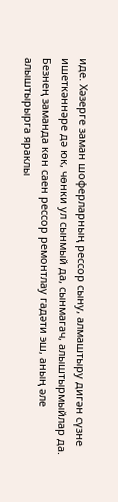иде. Хәзерге заман шоферларның рессор сыну, алмаштыру дигән сүзне ишеткәннәре дә юк, чөнки ул сынмый да, сынмагач, алыштырмыйлар да. Безнең заманда көн саен рессор ремонтлау гадәти эш, аның әле алыштырырга яраклы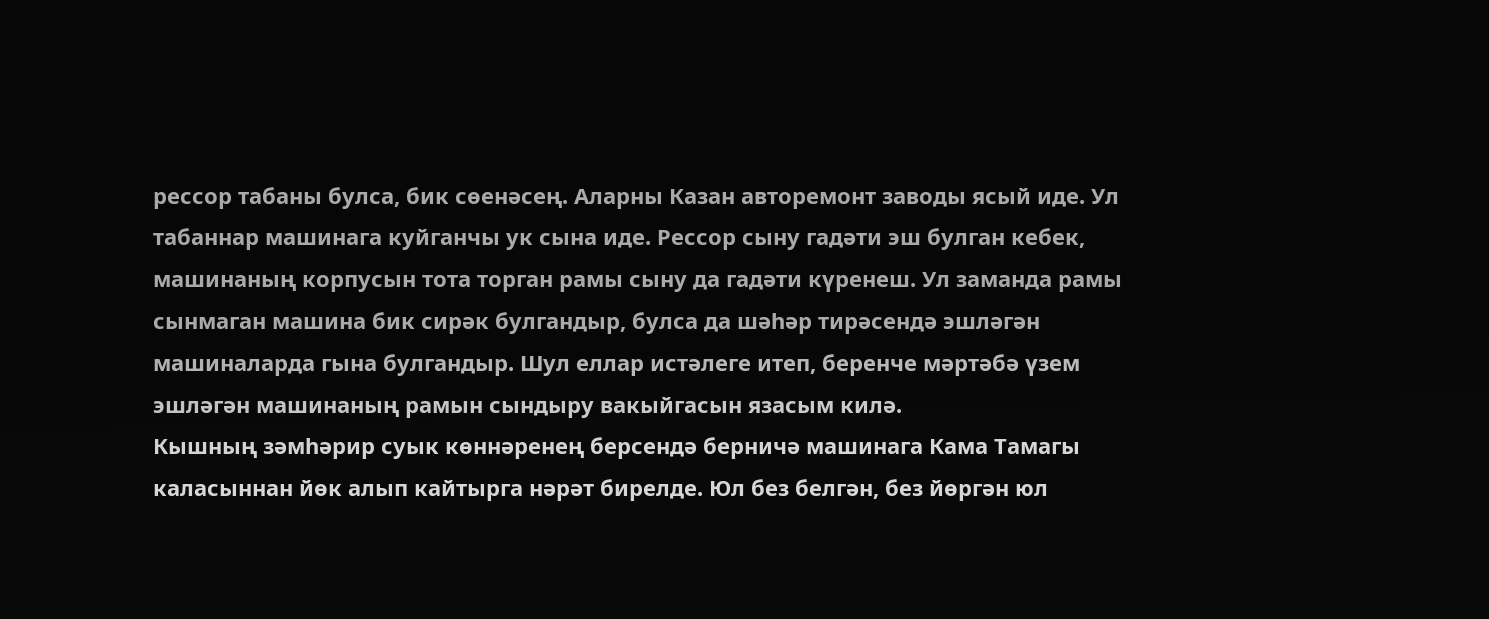рессор табаны булса, бик сөенәсең. Аларны Казан авторемонт заводы ясый иде. Ул табаннар машинага куйганчы ук сына иде. Рессор сыну гадәти эш булган кебек, машинаның корпусын тота торган рамы сыну да гадәти күренеш. Ул заманда рамы сынмаган машина бик сирәк булгандыр, булса да шәһәр тирәсендә эшләгән машиналарда гына булгандыр. Шул еллар истәлеге итеп, беренче мәртәбә үзем эшләгән машинаның рамын сындыру вакыйгасын язасым килә.
Кышның зәмһәрир суык көннәренең берсендә берничә машинага Кама Тамагы каласыннан йөк алып кайтырга нәрәт бирелде. Юл без белгән, без йөргән юл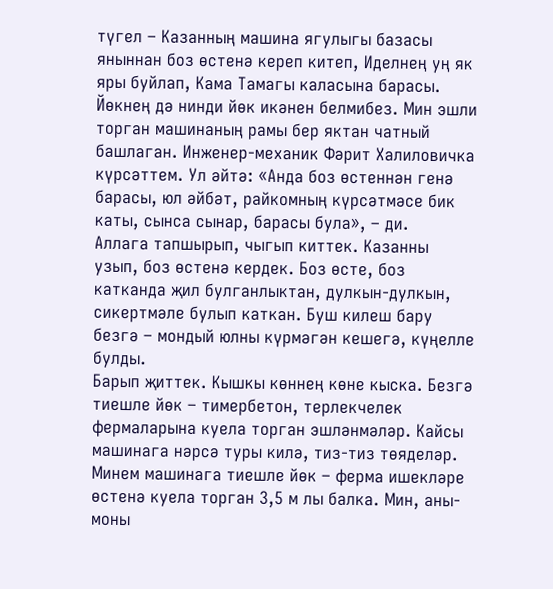түгел – Казанның машина ягулыгы базасы яныннан боз өстенә кереп китеп, Иделнең уң як яры буйлап, Кама Тамагы каласына барасы. Йөкнең дә нинди йөк икәнен белмибез. Мин эшли торган машинаның рамы бер яктан чатный башлаган. Инженер-механик Фәрит Халиловичка күрсәттем. Ул әйтә: «Анда боз өстеннән генә барасы, юл әйбәт, райкомның күрсәтмәсе бик каты, сынса сынар, барасы була», – ди.
Аллага тапшырып, чыгып киттек. Казанны узып, боз өстенә кердек. Боз өсте, боз катканда җил булганлыктан, дулкын-дулкын, сикертмәле булып каткан. Буш килеш бару безгә – мондый юлны күрмәгән кешегә, күңелле булды.
Барып җиттек. Кышкы көннең көне кыска. Безгә тиешле йөк – тимербетон, терлекчелек фермаларына куела торган эшләнмәләр. Кайсы машинага нәрсә туры килә, тиз-тиз төяделәр. Минем машинага тиешле йөк – ферма ишекләре өстенә куела торган 3,5 м лы балка. Мин, аны-моны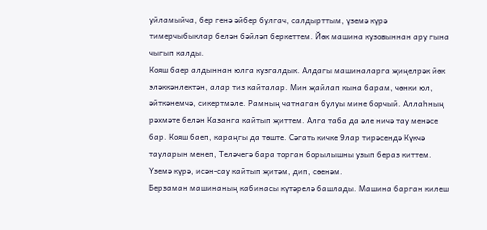уйламыйча, бер генә әйбер булгач, салдырттым, үземә күрә тимерчыбыклар белән бәйләп беркеттем. Йөк машина кузовыннан ару гына чыгып калды.
Кояш баер алдыннан юлга кузгалдык. Алдагы машиналарга җиңелрәк йөк эләккәнлектән, алар тиз кайталар. Мин җайлап кына барам, чөнки юл, әйткәнемчә, сикертмәле. Рамның чатнаган булуы мине борчый. Аллаһның рәхмәте белән Казанга кайтып җиттем. Алга таба да әле ничә тау менәсе бар. Кояш баеп, караңгы да төште. Сәгать кичке 9лар тирәсендә Күкчә тауларын менеп, Теләчегә бара торган борылышны узып бераз киттем. Үземә күрә, исән-сау кайтып җитәм, дип, сөенәм.
Берзаман машинаның кабинасы күтәрелә башлады. Машина барган килеш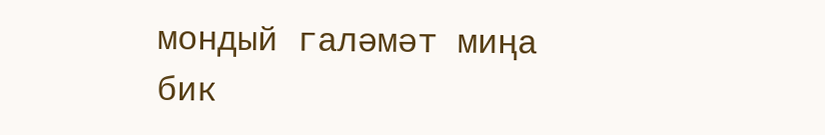мондый галәмәт миңа бик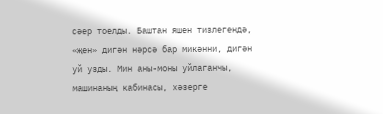сәер тоелды. Баштан яшен тизлегендә, «җен» дигән нәрсә бар микәнни, дигән уй узды. Мин аны-моны уйлаганчы, машинаның кабинасы, хәзерге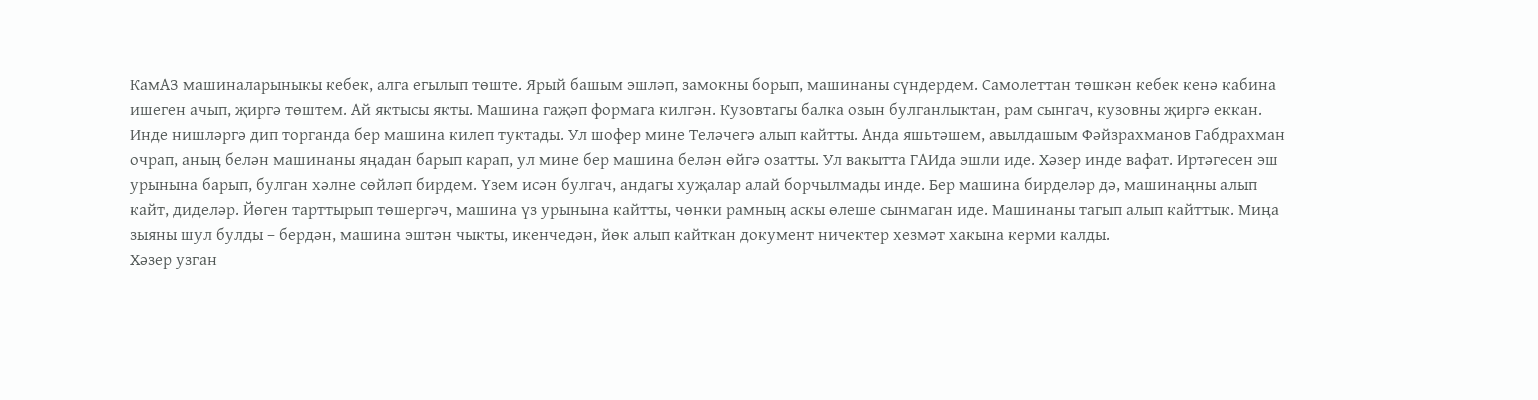КамАЗ машиналарыныкы кебек, алга егылып төште. Ярый башым эшләп, замокны борып, машинаны сүндердем. Самолеттан төшкән кебек кенә кабина ишеген ачып, җиргә төштем. Ай яктысы якты. Машина гаҗәп формага килгән. Кузовтагы балка озын булганлыктан, рам сынгач, кузовны җиргә еккан. Инде нишләргә дип торганда бер машина килеп туктады. Ул шофер мине Теләчегә алып кайтты. Анда яшьтәшем, авылдашым Фәйзрахманов Габдрахман очрап, аның белән машинаны яңадан барып карап, ул мине бер машина белән өйгә озатты. Ул вакытта ГАИда эшли иде. Хәзер инде вафат. Иртәгесен эш урынына барып, булган хәлне сөйләп бирдем. Үзем исән булгач, андагы хуҗалар алай борчылмады инде. Бер машина бирделәр дә, машинаңны алып кайт, диделәр. Йөген тарттырып төшергәч, машина үз урынына кайтты, чөнки рамның аскы өлеше сынмаган иде. Машинаны тагып алып кайттык. Миңа зыяны шул булды – бердән, машина эштән чыкты, икенчедән, йөк алып кайткан документ ничектер хезмәт хакына керми калды.
Хәзер узган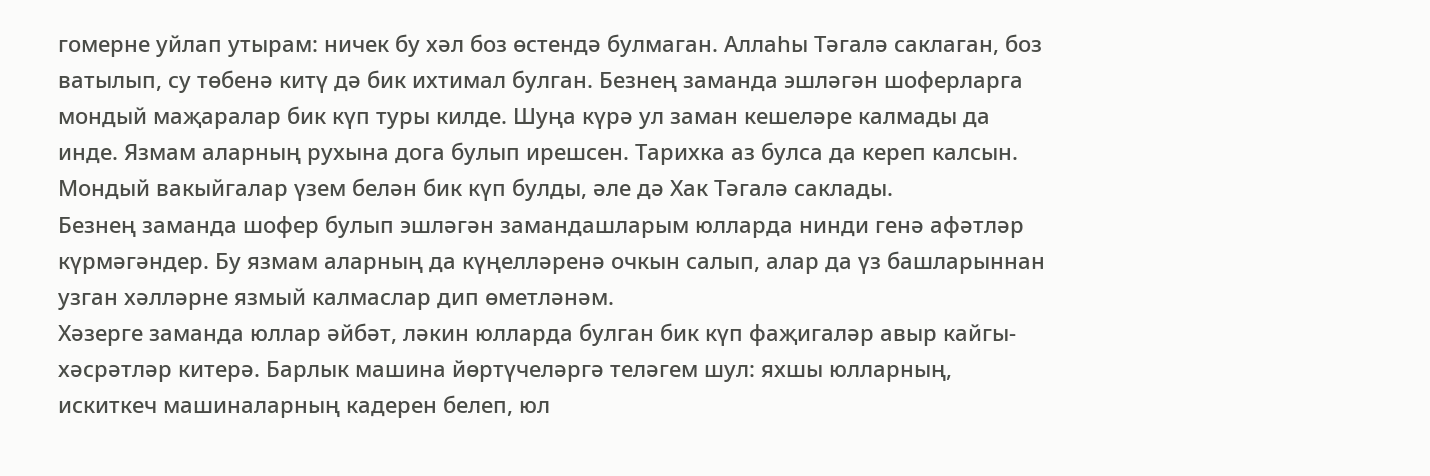гомерне уйлап утырам: ничек бу хәл боз өстендә булмаган. Аллаһы Тәгалә саклаган, боз ватылып, су төбенә китү дә бик ихтимал булган. Безнең заманда эшләгән шоферларга мондый маҗаралар бик күп туры килде. Шуңа күрә ул заман кешеләре калмады да инде. Язмам аларның рухына дога булып ирешсен. Тарихка аз булса да кереп калсын. Мондый вакыйгалар үзем белән бик күп булды, әле дә Хак Тәгалә саклады.
Безнең заманда шофер булып эшләгән замандашларым юлларда нинди генә афәтләр күрмәгәндер. Бу язмам аларның да күңелләренә очкын салып, алар да үз башларыннан узган хәлләрне язмый калмаслар дип өметләнәм.
Хәзерге заманда юллар әйбәт, ләкин юлларда булган бик күп фаҗигаләр авыр кайгы-хәсрәтләр китерә. Барлык машина йөртүчеләргә теләгем шул: яхшы юлларның, искиткеч машиналарның кадерен белеп, юл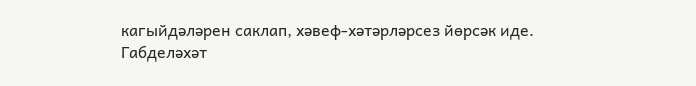кагыйдәләрен саклап, хәвеф-хәтәрләрсез йөрсәк иде.
Габделәхәт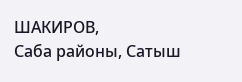ШАКИРОВ,
Саба районы, Сатыш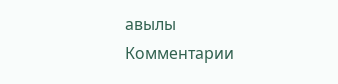авылы
Комментарии